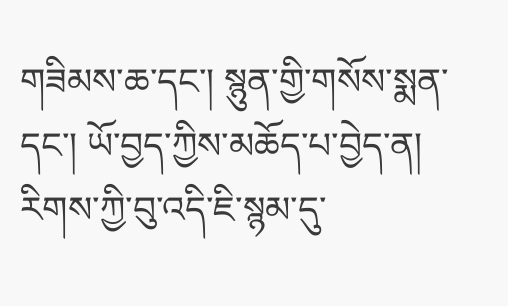གཟིམས་ཆ་དང་། སྙུན་གྱི་གསོས་སྨན་དང་། ཡོ་བྱད་ཀྱིས་མཆོད་པ་བྱེད་ན། རིགས་ཀྱི་བུ་འདི་ཇི་སྙམ་དུ་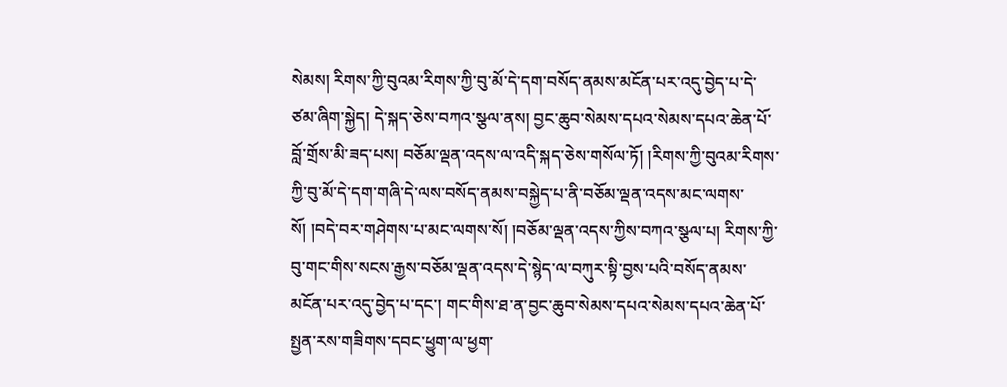སེམས། རིགས་ཀྱི་བུའམ་རིགས་ཀྱི་བུ་མོ་དེ་དག་བསོད་ནམས་མངོན་པར་འདུ་བྱེད་པ་དེ་ཙམ་ཞིག་སྐྱེད། དེ་སྐད་ཅེས་བཀའ་སྩལ་ནས། བྱང་ཆུབ་སེམས་དཔའ་སེམས་དཔའ་ཆེན་པོ་བློ་གྲོས་མི་ཟད་པས། བཅོམ་ལྡན་འདས་ལ་འདི་སྐད་ཅེས་གསོལ་ཏོ། །རིགས་ཀྱི་བུའམ་རིགས་ཀྱི་བུ་མོ་དེ་དག་གཞི་དེ་ལས་བསོད་ནམས་བསྐྱེད་པ་ནི་བཅོམ་ལྡན་འདས་མང་ལགས་སོ། །བདེ་བར་གཤེགས་པ་མང་ལགས་སོ། །བཅོམ་ལྡན་འདས་ཀྱིས་བཀའ་སྩལ་པ། རིགས་ཀྱི་བུ་གང་གིས་སངས་རྒྱས་བཅོམ་ལྡན་འདས་དེ་སྙེད་ལ་བཀུར་སྟི་བྱས་པའི་བསོད་ནམས་མངོན་པར་འདུ་བྱེད་པ་དང་། གང་གིས་ཐ་ན་བྱང་ཆུབ་སེམས་དཔའ་སེམས་དཔའ་ཆེན་པོ་སྤྱན་རས་གཟིགས་དབང་ཕྱུག་ལ་ཕྱག་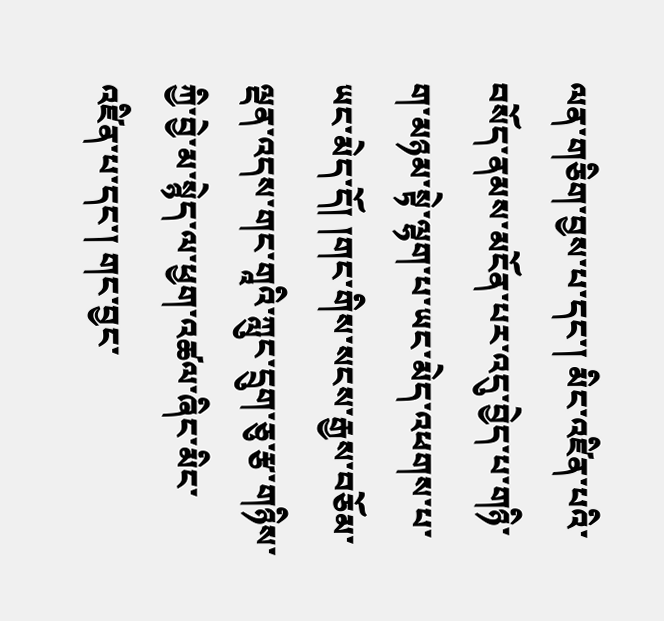ལན་གཅིག་བྱས་པ་དང་། མིང་འཛིན་པའི་བསོད་ནམས་མངོན་པར་འདུ་བྱེད་པ་གཉི་ག་མཉམ་སྟེ་ལྷག་པ་ཡང་མེད་འཕགས་པ་ཡང་མེད་དོ། །གང་གིས་སངས་རྒྱས་བཅོམ་ལྡན་འདས་གང་གཱའི་ཀླུང་དྲུག་ཅུ་རྩ་གཉིས་ཀྱི་བྱེ་མ་སྙེད་ལ་ཕྱག་འཚལ་ཞིང་མིང་འཛིན་པ་དང་། གང་བྱང་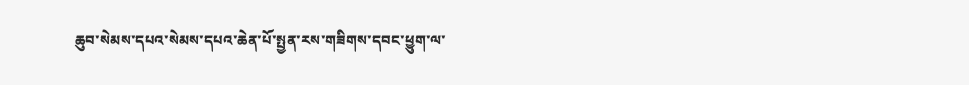ཆུབ་སེམས་དཔའ་སེམས་དཔའ་ཆེན་པོ་སྤྱན་རས་གཟིགས་དབང་ཕྱུག་ལ་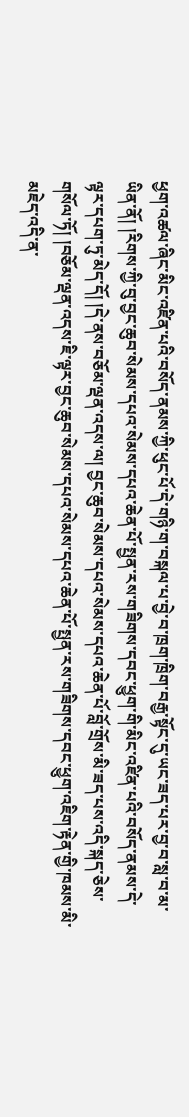ཕྱག་འཚལ་ཞིང་མིང་འཛིན་པའི་བསོད་ནམས་ཀྱི་ཕུང་པོ་དེ་གཉི་ག་བསྐལ་པ་བྱེ་བ་ཁྲག་ཁྲིག་བརྒྱ་སྟོང་དུ་ཡང་ཟད་པར་བྱ་བ་སླ་བ་མ་ཡིན་ནོ། །རིགས་ཀྱི་བུ་བྱང་ཆུབ་སེམས་དཔའ་སེམས་དཔའ་ཆེན་པོ་སྤྱན་རས་གཟིགས་དབང་ཕྱུག་གི་མིང་འཛིན་པའི་བསོད་ནམས་དེ་ལྟར་དཔག་ཏུ་མེད་དོ། །དེ་ནས་བཅོམ་ལྡན་འདས་ལ། བྱང་ཆུབ་སེམས་དཔའ་སེམས་དཔའ་ཆེན་པོ་བློ་གྲོས་མི་ཟད་པས་འདི་སྐད་ཅེས་གསོལ་ཏོ། །བཅོམ་ལྡན་འདས་ཇི་ལྟར་བྱང་ཆུབ་སེམས་དཔའ་སེམས་དཔའ་ཆེན་པོ་སྤྱན་རས་གཟིགས་དབང་ཕྱུག་འཇིག་རྟེན་གྱི་ཁམས་མི་མཇེད་འདི་ན་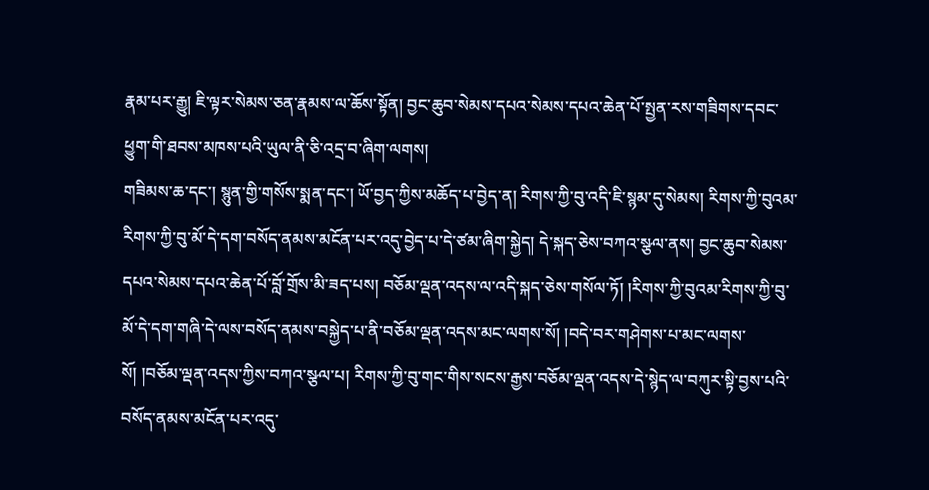རྣམ་པར་རྒྱུ། ཇི་ལྟར་སེམས་ཅན་རྣམས་ལ་ཆོས་སྟོན། བྱང་ཆུབ་སེམས་དཔའ་སེམས་དཔའ་ཆེན་པོ་སྤྱན་རས་གཟིགས་དབང་ཕྱུག་གི་ཐབས་མཁས་པའི་ཡུལ་ནི་ཅི་འདྲ་བ་ཞིག་ལགས།
གཟིམས་ཆ་དང་། སྙུན་གྱི་གསོས་སྨན་དང་། ཡོ་བྱད་ཀྱིས་མཆོད་པ་བྱེད་ན། རིགས་ཀྱི་བུ་འདི་ཇི་སྙམ་དུ་སེམས། རིགས་ཀྱི་བུའམ་རིགས་ཀྱི་བུ་མོ་དེ་དག་བསོད་ནམས་མངོན་པར་འདུ་བྱེད་པ་དེ་ཙམ་ཞིག་སྐྱེད། དེ་སྐད་ཅེས་བཀའ་སྩལ་ནས། བྱང་ཆུབ་སེམས་དཔའ་སེམས་དཔའ་ཆེན་པོ་བློ་གྲོས་མི་ཟད་པས། བཅོམ་ལྡན་འདས་ལ་འདི་སྐད་ཅེས་གསོལ་ཏོ། །རིགས་ཀྱི་བུའམ་རིགས་ཀྱི་བུ་མོ་དེ་དག་གཞི་དེ་ལས་བསོད་ནམས་བསྐྱེད་པ་ནི་བཅོམ་ལྡན་འདས་མང་ལགས་སོ། །བདེ་བར་གཤེགས་པ་མང་ལགས་སོ། །བཅོམ་ལྡན་འདས་ཀྱིས་བཀའ་སྩལ་པ། རིགས་ཀྱི་བུ་གང་གིས་སངས་རྒྱས་བཅོམ་ལྡན་འདས་དེ་སྙེད་ལ་བཀུར་སྟི་བྱས་པའི་བསོད་ནམས་མངོན་པར་འདུ་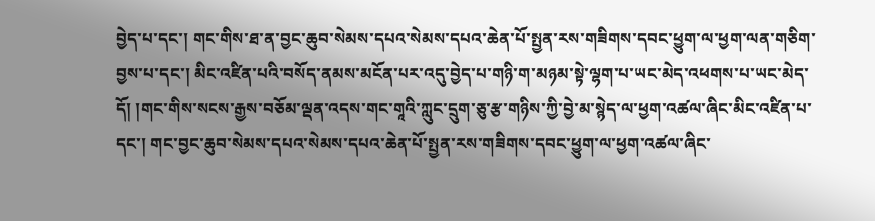བྱེད་པ་དང་། གང་གིས་ཐ་ན་བྱང་ཆུབ་སེམས་དཔའ་སེམས་དཔའ་ཆེན་པོ་སྤྱན་རས་གཟིགས་དབང་ཕྱུག་ལ་ཕྱག་ལན་གཅིག་བྱས་པ་དང་། མིང་འཛིན་པའི་བསོད་ནམས་མངོན་པར་འདུ་བྱེད་པ་གཉི་ག་མཉམ་སྟེ་ལྷག་པ་ཡང་མེད་འཕགས་པ་ཡང་མེད་དོ། །གང་གིས་སངས་རྒྱས་བཅོམ་ལྡན་འདས་གང་གཱའི་ཀླུང་དྲུག་ཅུ་རྩ་གཉིས་ཀྱི་བྱེ་མ་སྙེད་ལ་ཕྱག་འཚལ་ཞིང་མིང་འཛིན་པ་དང་། གང་བྱང་ཆུབ་སེམས་དཔའ་སེམས་དཔའ་ཆེན་པོ་སྤྱན་རས་གཟིགས་དབང་ཕྱུག་ལ་ཕྱག་འཚལ་ཞིང་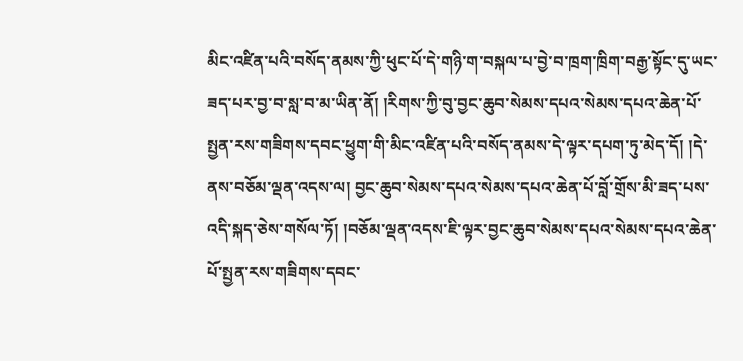མིང་འཛིན་པའི་བསོད་ནམས་ཀྱི་ཕུང་པོ་དེ་གཉི་ག་བསྐལ་པ་བྱེ་བ་ཁྲག་ཁྲིག་བརྒྱ་སྟོང་དུ་ཡང་ཟད་པར་བྱ་བ་སླ་བ་མ་ཡིན་ནོ། །རིགས་ཀྱི་བུ་བྱང་ཆུབ་སེམས་དཔའ་སེམས་དཔའ་ཆེན་པོ་སྤྱན་རས་གཟིགས་དབང་ཕྱུག་གི་མིང་འཛིན་པའི་བསོད་ནམས་དེ་ལྟར་དཔག་ཏུ་མེད་དོ། །དེ་ནས་བཅོམ་ལྡན་འདས་ལ། བྱང་ཆུབ་སེམས་དཔའ་སེམས་དཔའ་ཆེན་པོ་བློ་གྲོས་མི་ཟད་པས་འདི་སྐད་ཅེས་གསོལ་ཏོ། །བཅོམ་ལྡན་འདས་ཇི་ལྟར་བྱང་ཆུབ་སེམས་དཔའ་སེམས་དཔའ་ཆེན་པོ་སྤྱན་རས་གཟིགས་དབང་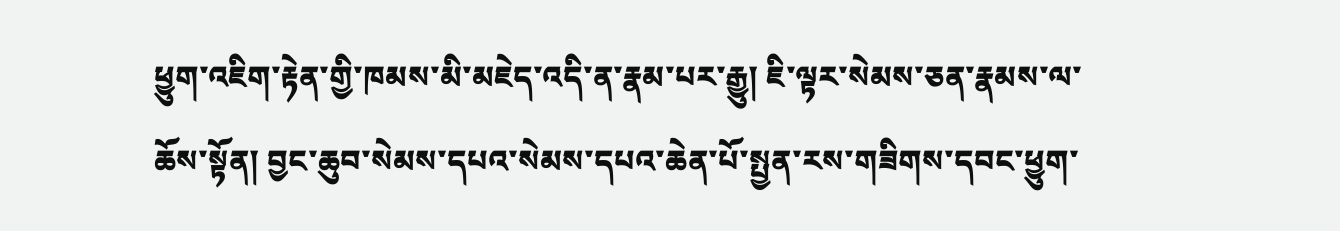ཕྱུག་འཇིག་རྟེན་གྱི་ཁམས་མི་མཇེད་འདི་ན་རྣམ་པར་རྒྱུ། ཇི་ལྟར་སེམས་ཅན་རྣམས་ལ་ཆོས་སྟོན། བྱང་ཆུབ་སེམས་དཔའ་སེམས་དཔའ་ཆེན་པོ་སྤྱན་རས་གཟིགས་དབང་ཕྱུག་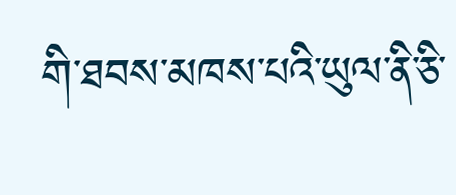གི་ཐབས་མཁས་པའི་ཡུལ་ནི་ཅི་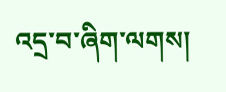འདྲ་བ་ཞིག་ལགས།